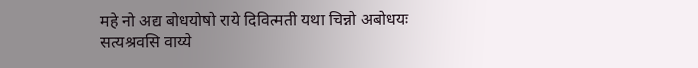महे नो अद्य बोधयोषो राये दिवित्मती यथा चिन्नो अबोधयः सत्यश्रवसि वाय्ये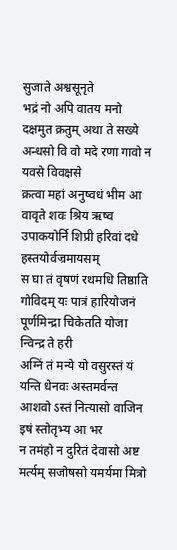सुजाते अश्वसूनृते
भद्रं नो अपि वातय मनो दक्षमुत क्रतुम् अथा ते सख्ये अन्धसो वि वो मदे रणा गावो न यवसे विवक्षसे
क्रत्वा महां अनुष्वधं भीम आ वावृते शवः श्रिय ऋष्व उपाकयोर्नि शिप्री हरिवां दधे हस्तयोर्वज्रमायसम्
स घा तं वृषणं रथमधि तिष्ठाति गोविदम् यः पात्रं हारियोजनं पूर्णमिन्द्रा चिकेतति योजा न्विन्द्र ते हरी
अग्निं तं मन्ये यो वसुरस्तं यं यन्ति धेनवः अस्तमर्वन्त आशवो ऽस्तं नित्यासो वाजिन इषं स्तोतृभ्य आ भर
न तमंहो न दुरितं देवासो अष्ट मर्त्यम् सजोषसो यमर्यमा मित्रो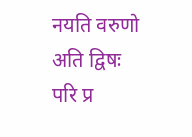नयति वरुणो अति द्विषः
परि प्र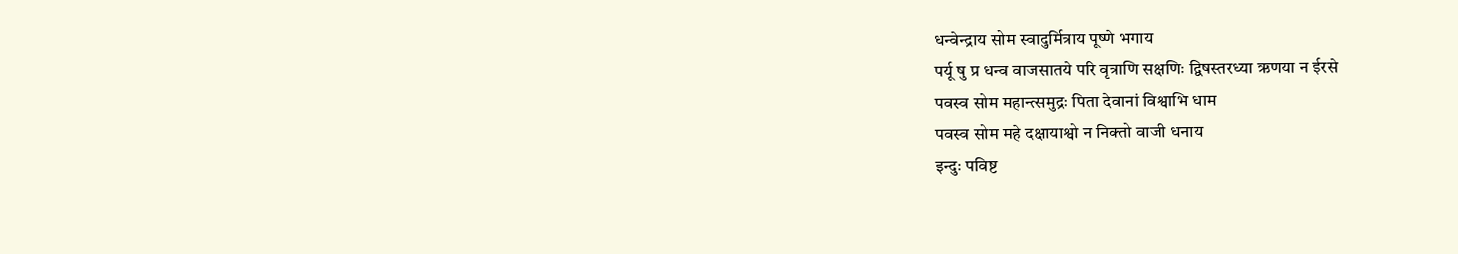धन्वेन्द्राय सोम स्वादुर्मित्राय पूष्णे भगाय
पर्यू षु प्र धन्व वाजसातये परि वृत्राणि सक्षणिः द्विषस्तरध्या ऋणया न ईरसे
पवस्व सोम महान्त्समुद्रः पिता देवानां विश्वाभि धाम
पवस्व सोम महे दक्षायाश्वो न निक्तो वाजी धनाय
इन्दुः पविष्ट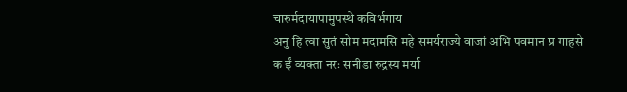चारुर्मदायापामुपस्थे कविर्भगाय
अनु हि त्वा सुतं सोम मदामसि महे समर्यराज्ये वाजां अभि पवमान प्र गाहसे
क ईं व्यक्ता नरः सनीडा रुद्रस्य मर्या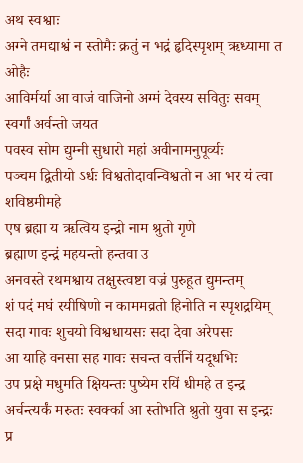अथ स्वश्वाः
अग्ने तमद्याश्वं न स्तोमैः क्रतुं न भद्रं हृदिस्पृशम् ऋध्यामा त ओहैः
आविर्मर्या आ वाजं वाजिनो अग्मं देवस्य सवितुः सवम् स्वर्गां अर्वन्तो जयत
पवस्व सोम द्युम्नी सुधारो महां अवीनामनुपूर्व्यः
पञ्चम द्वितीयो ऽर्धः विश्वतोदावन्विश्वतो न आ भर यं त्वा शविष्ठमीमहे
एष ब्रह्मा य ऋत्विय इन्द्रो नाम श्रुतो गृणे
ब्रह्माण इन्द्रं महयन्तो हन्तवा उ
अनवस्ते रथमश्वाय तक्षुस्त्वष्टा वज्रं पुरुहूत द्युमन्तम्
शं पदं मघं रयीषिणो न काममव्रतो हिनोति न स्पृशद्रयिम्
सदा गावः शुचयो विश्वधायसः सदा देवा अरेपसः
आ याहि वनसा सह गावः सचन्त वर्त्तनिं यदूधभिः
उप प्रक्षे मधुमति क्षियन्तः पुष्येम रयिं धीमहे त इन्द्र
अर्चन्त्यर्कं मरुतः स्वर्क्का आ स्तोभति श्रुतो युवा स इन्द्रः
प्र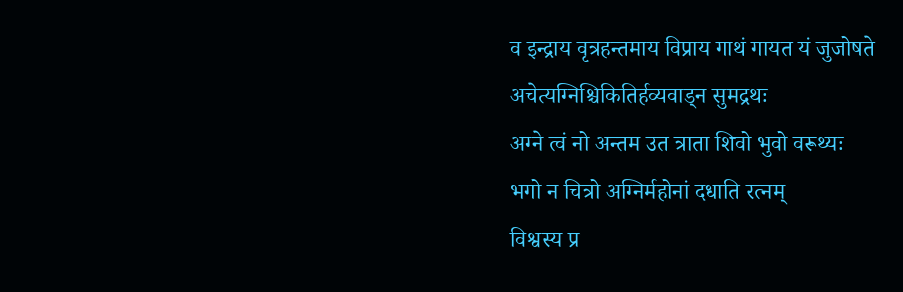व इन्द्राय वृत्रहन्तमाय विप्राय गाथं गायत यं जुजोषते
अचेत्यग्निश्चिकितिर्हव्यवाड्न सुमद्रथः
अग्ने त्वं नो अन्तम उत त्राता शिवो भुवो वरूथ्यः
भगो न चित्रो अग्निर्महोनां दधाति रत्नम्
विश्वस्य प्र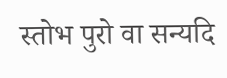स्तोभ पुरो वा सन्यदि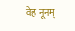वेह नूनम्